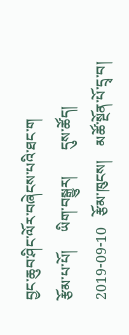བྱང་ཆུབ་ཤིང་ལོར་བཞེངས་པའི་ཐང་ག
རྩོམ་པ་པོ།     ཡིག་བསྒྱུར།       དུས་ཚོད།   2019-09-10   རྩོམ་ཁུངས།    མཚོ་སྔོན་པོ་དྲྭ་བ།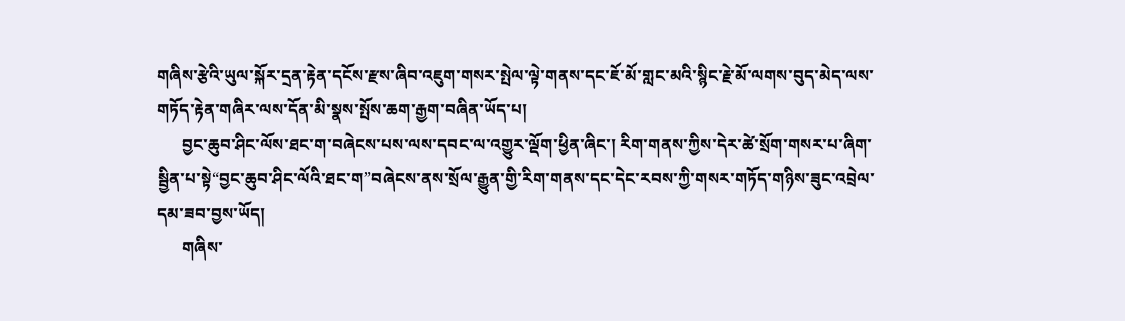གཞིས་རྩེའི་ཡུལ་སྐོར་དྲན་རྟེན་དངོས་རྫས་ཞིབ་འཇུག་གསར་སྤེལ་ལྟེ་གནས་དང་ཇོ་མོ་གླང་མའི་སྙིང་རྗེ་མོ་ལགས་བུད་མེད་ལས་གཏོད་རྟེན་གཞིར་ལས་དོན་མི་སྣས་སྤོས་ཆག་རྒྱག་བཞིན་ཡོད་པ།
      བྱང་ཆུབ་ཤིང་ལོས་ཐང་ག་བཞེངས་པས་ལས་དབང་ལ་འགྱུར་ལྡོག་ཕྱིན་ཞིང་། རིག་གནས་ཀྱིས་དེར་ཚེ་སྲོག་གསར་པ་ཞིག་སྦྱིན་པ་སྟེ“བྱང་ཆུབ་ཤིང་ལོའི་ཐང་ག”བཞེངས་ནས་སྲོལ་རྒྱུན་གྱི་རིག་གནས་དང་དེང་རབས་ཀྱི་གསར་གཏོད་གཉིས་ཟུང་འབྲེལ་དམ་ཟབ་བྱས་ཡོད།
      གཞིས་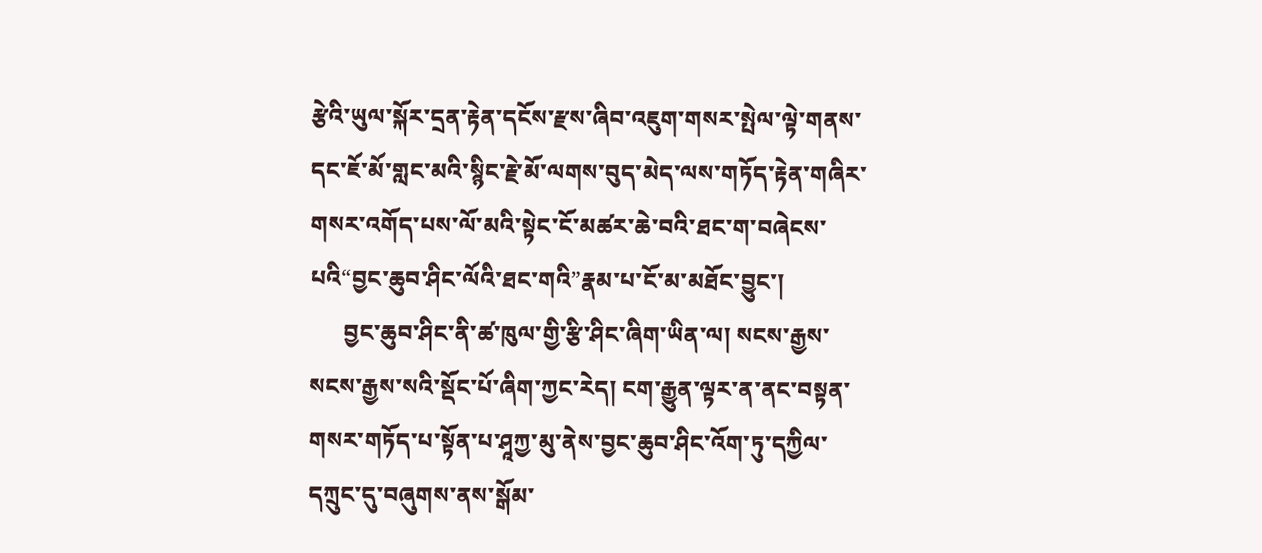རྩེའི་ཡུལ་སྐོར་དྲན་རྟེན་དངོས་རྫས་ཞིབ་འཇུག་གསར་སྤེལ་ལྟེ་གནས་དང་ཇོ་མོ་གླང་མའི་སྙིང་རྗེ་མོ་ལགས་བུད་མེད་ལས་གཏོད་རྟེན་གཞིར་གསར་འགོད་པས་ལོ་མའི་སྟེང་ངོ་མཚར་ཆེ་བའི་ཐང་ག་བཞེངས་པའི“བྱང་ཆུབ་ཤིང་ལོའི་ཐང་གའི”རྣམ་པ་ངོ་མ་མཐོང་བྱུང་།
      བྱང་ཆུབ་ཤིང་ནི་ཚ་ཁུལ་གྱི་རྩི་ཤིང་ཞིག་ཡིན་ལ། སངས་རྒྱས་སངས་རྒྱས་སའི་སྡོང་པོ་ཞིག་ཀྱང་རེད། ངག་རྒྱུན་ལྟར་ན་ནང་བསྟན་གསར་གཏོད་པ་སྟོན་པ་ཤཱཀྱ་མུ་ནེས་བྱང་ཆུབ་ཤིང་འོག་ཏུ་དཀྱིལ་དཀྲུང་དུ་བཞུགས་ནས་སྒོམ་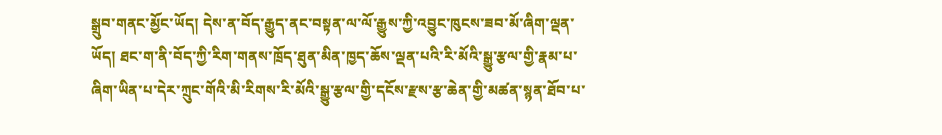སྒྲུབ་གནང་མྱོང་ཡོད། དེས་ན་བོད་རྒྱུད་ནང་བསྟན་ལ་ལོ་རྒྱུས་ཀྱི་འབྱུང་ཁུངས་ཟབ་མོ་ཞིག་ལྡན་ཡོད། ཐང་ག་ནི་བོད་ཀྱི་རིག་གནས་ཁྲོད་ཐུན་མིན་ཁྱད་ཆོས་ལྡན་པའི་རི་མོའི་སྒྱུ་རྩལ་གྱི་རྣམ་པ་ཞིག་ཡིན་པ་དེར་ཀྲུང་གོའི་མི་རིགས་རི་མོའི་སྒྱུ་རྩལ་གྱི་དངོས་རྫས་རྩ་ཆེན་གྱི་མཚན་སྙན་ཐོབ་པ་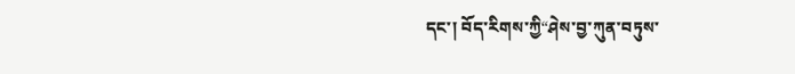དང་། བོད་རིགས་ཀྱི“ཤེས་བྱ་ཀུན་བཏུས་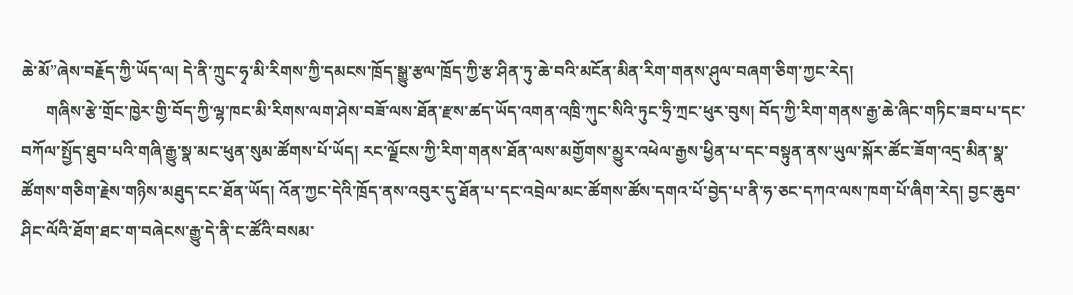ཆེ་མོ”ཞེས་བརྗོད་ཀྱི་ཡོད་ལ། དེ་ནི་ཀྲུང་ཧྭ་མི་རིགས་ཀྱི་དམངས་ཁྲོད་སྒྱུ་རྩལ་ཁྲོད་ཀྱི་རྩ་ཤིན་ཏུ་ཆེ་བའི་མངོན་མིན་རིག་གནས་ཤུལ་བཞག་ཅིག་ཀྱང་རེད།
      གཞིས་རྩེ་གྲོང་ཁྱེར་གྱི་བོད་ཀྱི་ལྷ་ཁང་མི་རིགས་ལག་ཤེས་བཟོ་ལས་ཐོན་རྫས་ཚད་ཡོད་འགན་འཁྲི་ཀུང་སིའི་ཏུང་ཧྲི་ཀྲང་ཕུར་བུས། བོད་ཀྱི་རིག་གནས་རྒྱ་ཆེ་ཞིང་གཏིང་ཟབ་པ་དང་བཀོལ་སྤྱོད་ཐུབ་པའི་གཞི་རྒྱུ་སྣ་མང་ཕུན་སུམ་ཚོགས་པོ་ཡོད། རང་ལྗོངས་ཀྱི་རིག་གནས་ཐོན་ལས་མགྱོགས་མྱུར་འཕེལ་རྒྱས་ཕྱིན་པ་དང་བསྟུན་ནས་ཡུལ་སྐོར་ཚོང་ཟོག་འདྲ་མིན་སྣ་ཚོགས་གཅིག་རྗེས་གཉིས་མཐུད་ངང་ཐོན་ཡོད། འོན་ཀྱང་དེའི་ཁྲོད་ནས་འབུར་དུ་ཐོན་པ་དང་འབྲེལ་མང་ཚོགས་ཚོས་དགའ་པོ་བྱེད་པ་ནི་ཧ་ཅང་དཀའ་ལས་ཁག་པོ་ཞིག་རེད། བྱང་ཆུབ་ཤིང་ལོའི་ཐོག་ཐང་ག་བཞེངས་རྒྱུ་དེ་ནི་ང་ཚོའི་བསམ་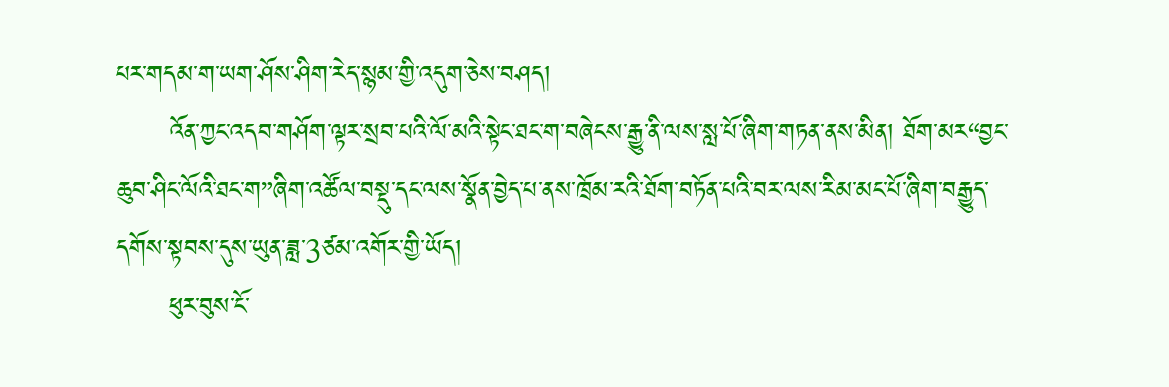པར་གདམ་ག་ཡག་ཤོས་ཤིག་རེད་སྙམ་གྱི་འདུག་ཅེས་བཤད།
      འོན་ཀྱང་འདབ་གཤོག་ལྟར་སྲབ་པའི་ལོ་མའི་སྟེང་ཐང་ག་བཞེངས་རྒྱུ་ནི་ལས་སླ་པོ་ཞིག་གཏན་ནས་མིན། ཐོག་མར“བྱང་ཆུབ་ཤིང་ལོའི་ཐང་ག”ཞིག་འཚོལ་བསྡུ་དང་ལས་སྣོན་བྱེད་པ་ནས་ཁྲོམ་རའི་ཐོག་བཏོན་པའི་བར་ལས་རིམ་མང་པོ་ཞིག་བརྒྱུད་དགོས་སྟབས་དུས་ཡུན་ཟླ་3ཙམ་འགོར་གྱི་ཡོད།
      ཕུར་བུས་ངོ་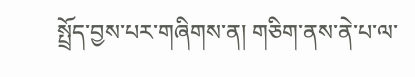སྤྲོད་བྱས་པར་གཞིགས་ན། གཅིག་ནས་ནེ་པ་ལ་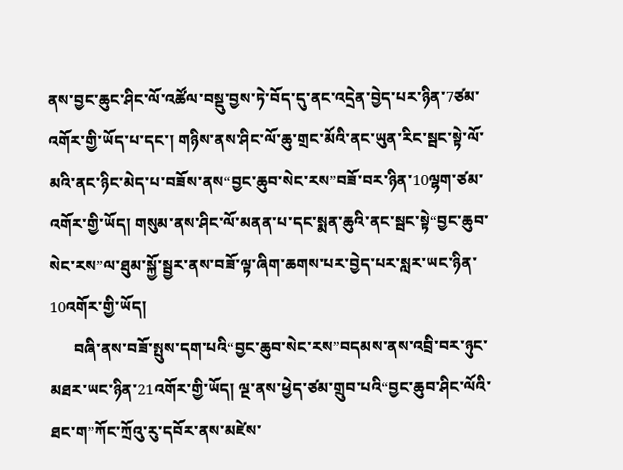ནས་བྱང་ཆུང་ཤིང་ལོ་འཚོལ་བསྡུ་བྱས་ཏེ་བོད་དུ་ནང་འདྲེན་བྱེད་པར་ཉིན་7ཙམ་འགོར་གྱི་ཡོད་པ་དང་། གཉིས་ནས་ཤིང་ལོ་ཆུ་གྲང་མོའི་ནང་ཡུན་རིང་སྦང་སྟེ་ལོ་མའི་ནང་ཉིང་མེད་པ་བཟོས་ནས“བྱང་ཆུབ་སེང་རས”བཟོ་བར་ཉིན་10ལྷག་ཙམ་འགོར་གྱི་ཡོད། གསུམ་ནས་ཤིང་ལོ་མནན་པ་དང་སྨན་ཆུའི་ནང་སྦང་སྟེ“བྱང་ཆུབ་སེང་རས”ལ་ཐུམ་སྐྱོ་སྦྱར་ནས་བཟོ་ལྟ་ཞིག་ཆགས་པར་བྱེད་པར་སླར་ཡང་ཉིན་10འགོར་གྱི་ཡོད།
      བཞི་ནས་བཟོ་སྤུས་དག་པའི“བྱང་ཆུབ་སེང་རས”བདམས་ནས་འབྲི་བར་ཉུང་མཐར་ཡང་ཉིན་21འགོར་གྱི་ཡོད། ལྔ་ནས་ཕྱེད་ཙམ་གྲུབ་པའི“བྱང་ཆུབ་ཤིང་ལོའི་ཐང་ག”ཀོང་ཀྲོའུ་རུ་དབོར་ནས་མཛེས་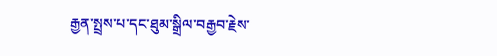རྒྱན་སྤྲས་པ་དང་ཐུམ་སྒྲིལ་བརྒྱབ་རྗེས་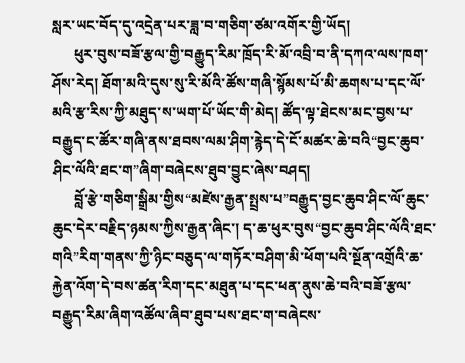སླར་ཡང་བོད་དུ་འདྲེན་པར་ཟླ་བ་གཅིག་ཙམ་འགོར་གྱི་ཡོད།
      ཕུར་བུས་བཟོ་རྩལ་གྱི་བརྒྱུད་རིམ་ཁྲོད་རི་མོ་འབྲི་བ་ནི་དཀའ་ལས་ཁག་ཤོས་རེད། ཐོག་མའི་དུས་སུ་རི་མོའི་ཚོས་གཞི་སྙོམས་པོ་མི་ཆགས་པ་དང་ལོ་མའི་རྩ་རིས་ཀྱི་མཐུད་ས་ཡག་པོ་ཡོང་གི་མེད། ཚོད་ལྟ་ཐེངས་མང་བྱས་པ་བརྒྱུད་ང་ཚོར་གཞི་ནས་ཐབས་ལམ་ཤིག་རྙེད་དེ་ངོ་མཚར་ཆེ་བའི“བྱང་ཆུབ་ཤིང་ལོའི་ཐང་ག”ཞིག་བཞེངས་ཐུབ་བྱུང་ཞེས་བཤད།
      བློ་རྩེ་གཅིག་སྒྲིམ་གྱིས“མཛེས་རྒྱན་སྤྲས་པ”བརྒྱུད་བྱང་ཆུབ་ཤིང་ལོ་ཆུང་ཆུང་དེར་བརྗིད་ཉམས་ཀྱིས་རྒྱན་ཞིང་། ད་ཆ་ཕུར་བུས“བྱང་ཆུབ་ཤིང་ལོའི་ཐང་གའི”རིག་གནས་ཀྱི་ཉིང་བཅུད་ལ་གཏོར་བཤིག་མི་ཕོག་པའི་སྔོན་འགྲོའི་ཆ་རྐྱེན་འོག་དེ་བས་ཚན་རིག་དང་མཐུན་པ་དང་ཕན་ནུས་ཆེ་བའི་བཟོ་རྩལ་བརྒྱུད་རིམ་ཞིག་འཚོལ་ཞིབ་ཐུབ་པས་ཐང་ག་བཞེངས་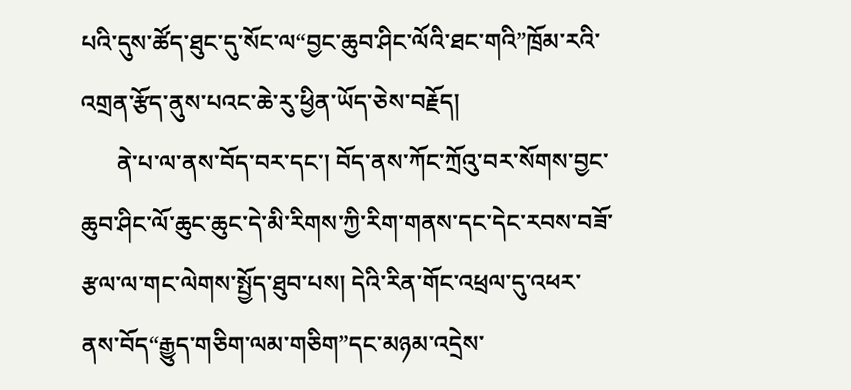པའི་དུས་ཚོད་ཐུང་དུ་སོང་ལ“བྱང་ཆུབ་ཤིང་ལོའི་ཐང་གའི”ཁྲོམ་རའི་འགྲན་རྩོད་ནུས་པའང་ཆེ་རུ་ཕྱིན་ཡོད་ཅེས་བརྗོད།
      ནེ་པ་ལ་ནས་བོད་བར་དང་། བོད་ནས་ཀོང་ཀྲོའུ་བར་སོགས་བྱང་ཆུབ་ཤིང་ལོ་ཆུང་ཆུང་དེ་མི་རིགས་ཀྱི་རིག་གནས་དང་དེང་རབས་བཟོ་རྩལ་ལ་གང་ལེགས་སྤྱོད་ཐུབ་པས། དེའི་རིན་གོང་འཕྲལ་དུ་འཕར་ནས་བོད“རྒྱུད་གཅིག་ལམ་གཅིག”དང་མཉམ་འདྲེས་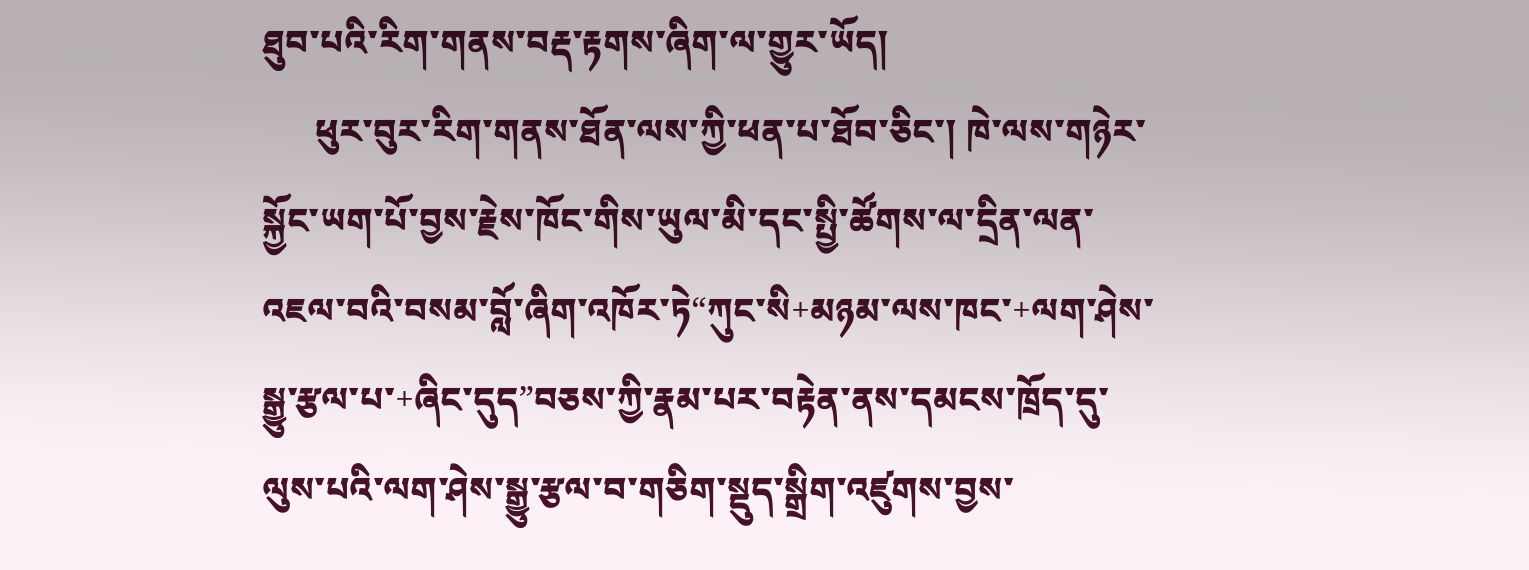ཐུབ་པའི་རིག་གནས་བརྡ་རྟགས་ཞིག་ལ་གྱུར་ཡོད།
      ཕུར་བུར་རིག་གནས་ཐོན་ལས་ཀྱི་ཕན་པ་ཐོབ་ཅིང་། ཁེ་ལས་གཉེར་སྐྱོང་ཡག་པོ་བྱས་རྗེས་ཁོང་གིས་ཡུལ་མི་དང་སྤྱི་ཚོགས་ལ་དྲིན་ལན་འཇལ་བའི་བསམ་བློ་ཞིག་འཁོར་ཏེ“ཀུང་སི+མཉམ་ལས་ཁང་+ལག་ཤེས་སྒྱུ་རྩལ་པ་+ཞིང་དུད”བཅས་ཀྱི་རྣམ་པར་བརྟེན་ནས་དམངས་ཁྲོད་དུ་ལུས་པའི་ལག་ཤེས་སྒྱུ་རྩལ་བ་གཅིག་སྡུད་སྒྲིག་འཛུགས་བྱས་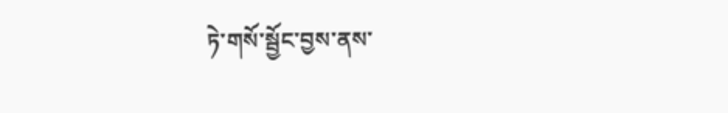ཏེ་གསོ་སྦྱོང་བྱས་ནས་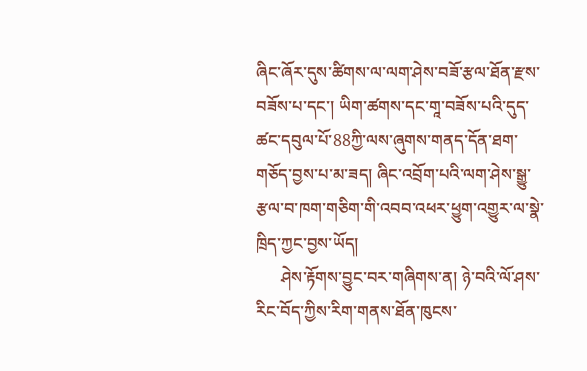ཞིང་ཞོར་དུས་ཚིགས་ལ་ལག་ཤེས་བཟོ་རྩལ་ཐོན་རྫས་བཟོས་པ་དང་། ཡིག་ཚགས་དང་གཱ་བཟོས་པའི་དུད་ཚང་དབུལ་པོ་88ཀྱི་ལས་ཞུགས་གནད་དོན་ཐག་གཅོད་བྱས་པ་མ་ཟད། ཞིང་འབྲོག་པའི་ལག་ཤེས་སྒྱུ་རྩལ་བ་ཁག་གཅིག་གི་འབབ་འཕར་ཕྱུག་འགྱུར་ལ་སྣེ་ཁྲིད་ཀྱང་བྱས་ཡོད།
      ཤེས་རྟོགས་བྱུང་བར་གཞིགས་ན། ཉེ་བའི་ལོ་ཤས་རིང་བོད་ཀྱིས་རིག་གནས་ཐོན་ཁུངས་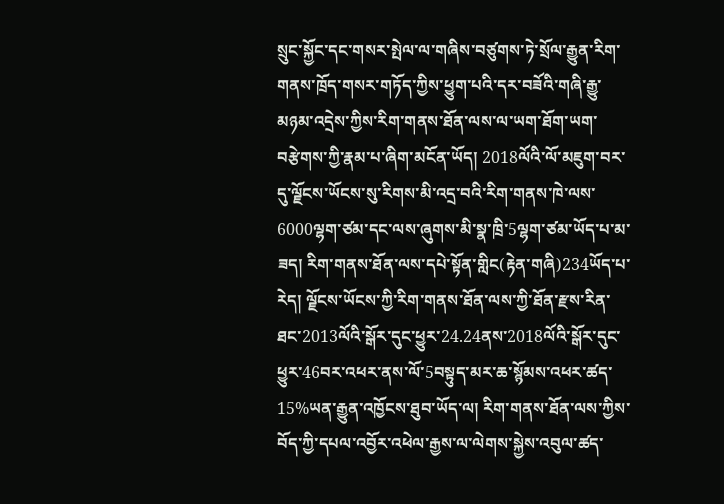སྲུང་སྐྱོང་དང་གསར་སྤེལ་ལ་གཞིས་བཙུགས་ཏེ་སྲོལ་རྒྱུན་རིག་གནས་ཁྲོད་གསར་གཏོད་ཀྱིས་ཕྱུག་པའི་དར་བཟོའི་གཞི་རྒྱུ་མཉམ་འདྲེས་ཀྱིས་རིག་གནས་ཐོན་ལས་ལ་ཡག་ཐོག་ཡག་བརྩེགས་ཀྱི་རྣམ་པ་ཞིག་མངོན་ཡོད། 2018ལོའི་ལོ་མཇུག་བར་དུ་ལྗོངས་ཡོངས་སུ་རིགས་མི་འདྲ་བའི་རིག་གནས་ཁེ་ལས་6000ལྷག་ཙམ་དང་ལས་ཞུགས་མི་སྣ་ཁྲི་5ལྷག་ཙམ་ཡོད་པ་མ་ཟད། རིག་གནས་ཐོན་ལས་དཔེ་སྟོན་གླིང(རྟེན་གཞི)234ཡོད་པ་རེད། ལྗོངས་ཡོངས་ཀྱི་རིག་གནས་ཐོན་ལས་ཀྱི་ཐོན་རྫས་རིན་ཐང་2013ལོའི་སྒོར་དུང་ཕྱུར་24.24ནས་2018ལོའི་སྒོར་དུང་ཕྱུར་46བར་འཕར་ནས་ལོ་5བསྟུད་མར་ཆ་སྙོམས་འཕར་ཚད་15%ཡན་རྒྱུན་འཁྱོངས་ཐུབ་ཡོད་ལ། རིག་གནས་ཐོན་ལས་ཀྱིས་བོད་ཀྱི་དཔལ་འབྱོར་འཕེལ་རྒྱས་ལ་ལེགས་སྐྱེས་འབུལ་ཚད་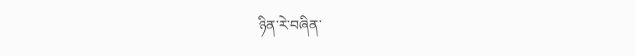ཉིན་རེ་བཞིན་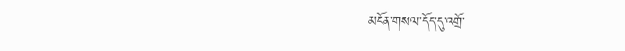མངོན་གསལ་དོད་དུ་འགྲོ་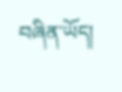བཞིན་ཡོད།